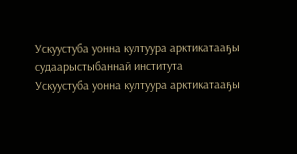Ускуустуба уонна култуура арктикатааҕы судаарыстыбаннай института
Ускуустуба уонна култуура арктикатааҕы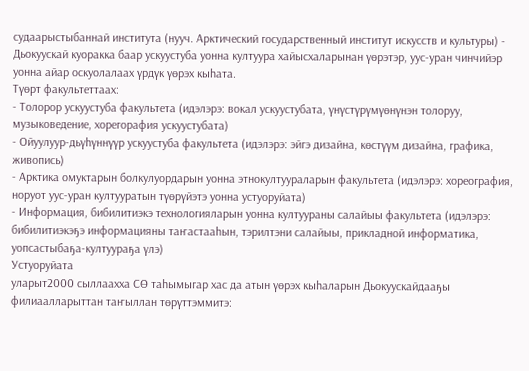судаарыстыбаннай института (нууч. Арктический государственный институт искусств и культуры) - Дьокуускай куоракка баар ускуустуба уонна култуура хайысхаларынан үөрэтэр, уус-уран чинчийэр уонна айар оскуолалаах үрдүк үөрэх кыһата.
Түөрт факультеттаах:
- Толорор ускуустуба факультета (идэлэрэ: вокал ускуустубата, үнүстүрүмүөнүнэн толоруу, музыковедение, хорегорафия ускуустубата)
- Ойуулуур-дьүһүннүүр ускуустуба факультета (идэлэрэ: эйгэ дизайна, көстүүм дизайна, графика, живопись)
- Арктика омуктарын болкулуордарын уонна этнокултуураларын факультета (идэлэрэ: хореография, норуот уус-уран култууратын түөрүйэтэ уонна устуоруйата)
- Информация, бибилитиэкэ технологияларын уонна култуураны салайыы факультета (идэлэрэ: бибилитиэкэҕэ информацияны таҥастааһын, тэрилтэни салайыы, прикладной информатика, уопсастыбаҕа-култуураҕа үлэ)
Устуоруйата
уларыт2000 сыллаахха СӨ таһымыгар хас да атын үөрэх кыһаларын Дьокуускайдааҕы филиаалларыттан таҥыллан төрүттэммитэ: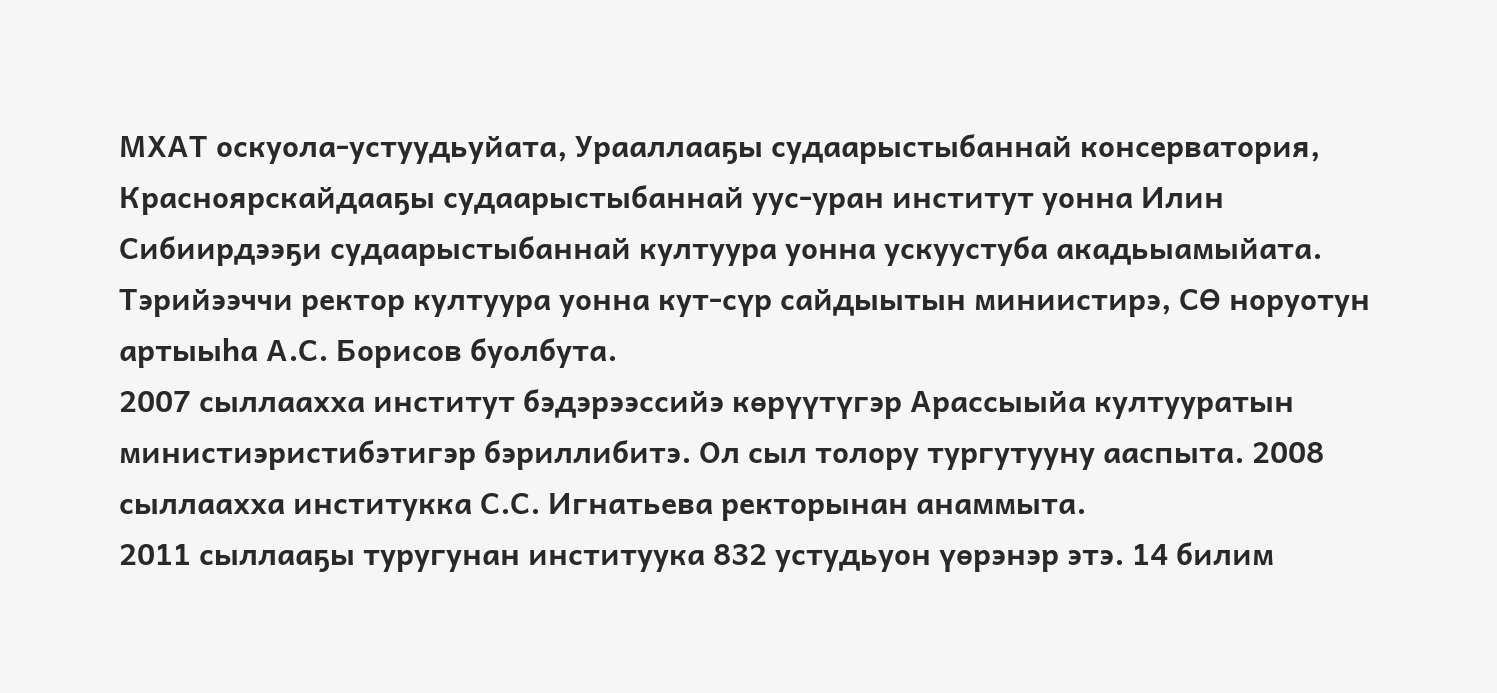МХАТ оскуола-устуудьуйата, Урааллааҕы судаарыстыбаннай консерватория, Красноярскайдааҕы судаарыстыбаннай уус-уран институт уонна Илин Сибиирдээҕи судаарыстыбаннай култуура уонна ускуустуба акадьыамыйата.
Тэрийээччи ректор култуура уонна кут-сүр сайдыытын миниистирэ, СӨ норуотун артыыһа А.С. Борисов буолбута.
2007 сыллаахха институт бэдэрээссийэ көрүүтүгэр Арассыыйа култууратын министиэристибэтигэр бэриллибитэ. Ол сыл толору тургутууну ааспыта. 2008 сыллаахха институкка С.С. Игнатьева ректорынан анаммыта.
2011 сыллааҕы туругунан институука 832 устудьуон үөрэнэр этэ. 14 билим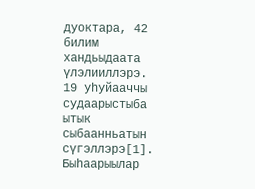дуоктара, 42 билим хандьыдаата үлэлииллэрэ. 19 уһуйааччы судаарыстыба ытык сыбаанньатын сүгэллэрэ[1].
Быһаарыылар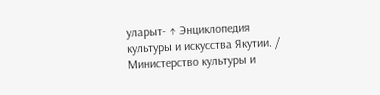уларыт- ↑ Энциклопедия культуры и искусства Якутии. / Министерство культуры и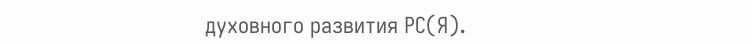духовного развития РС(Я).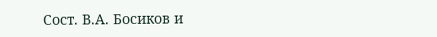Сост. В.А. Босиков и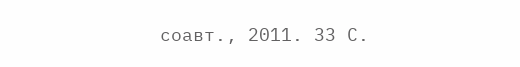соавт., 2011. 33 С.